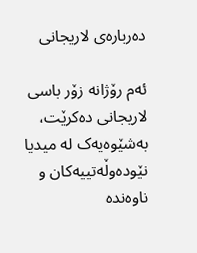دەربارەی لاریجانی

ئەم رۆژانە زۆر باسی لاریجانی دەکرێت، بەشێوەیەک لە میدیا نێودەوڵەتییەکان و ناوەندە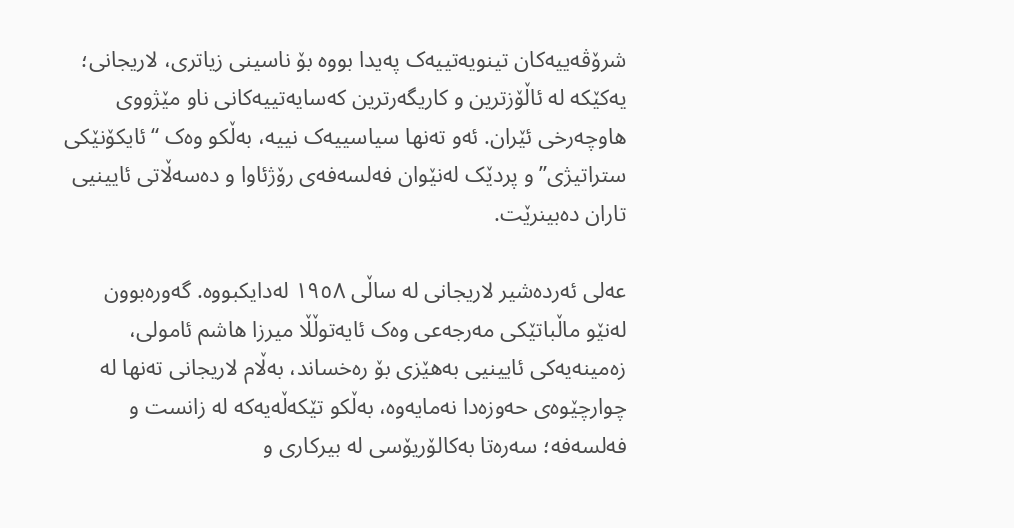شرۆڤەییەکان تینویەتییەک پەیدا بووە بۆ ناسینی زیاتری، لاریجانی؛ یەکێکە لە ئاڵۆزترین و کاریگەرترین کەسایەتییەکانی ناو مێژووی هاوچەرخی ئێران. ئەو تەنها سیاسییەک نییە، بەڵکو وەک “ئایکۆنێکی ستراتیژی” و پردێک لەنێوان فەلسەفەی رۆژئاوا و دەسەڵاتی ئایینیی تاران دەبینرێت.

عەلی ئەردەشیر لاریجانی لە ساڵی ١٩٥٨ لەدایکبووە. گەورەبوون لەنێو ماڵباتێکی مەرجەعی وەک ئایەتوڵڵا میرزا هاشم ئامولی، زەمینەیەکی ئایینیی بەهێزی بۆ رەخساند، بەڵام لاریجانی تەنها لە چوارچێوەی حەوزەدا نەمایەوە، بەڵکو تێکەڵەیەکە لە زانست و فەلسەفە؛ سەرەتا بەکالۆریۆسی لە بیرکاری و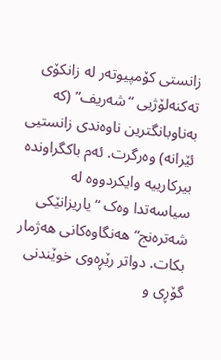زانستی کۆمپیوتەر لە زانکۆی تەکنەلۆژیی “شەریف” (کە بەناوبانگترین ناوەندی زانستیی ئێرانە) وەرگرت. ئەم باکگراوندە بیرکارییە وایکردووە لە سیاسەتدا وەک “یاریزانێکی شەترەنج” هەنگاوەکانی هەژمار بکات. دواتر رێڕەوی خوێندنی گۆڕی و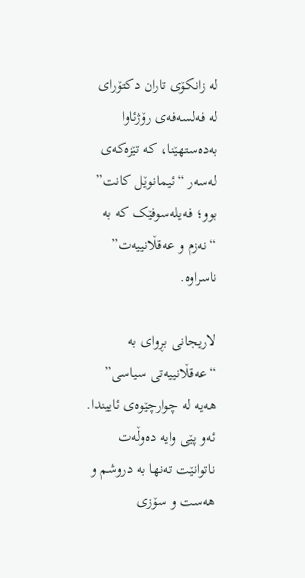لە زانکۆی تاران دکتۆرای لە فەلسەفەی رۆژئاوا بەدەستهێنا، کە تێزەکەی لەسەر “ئیمانوێل کانت” بوو؛ فەیلەسوفێک کە بە “نەزم و عەقڵانییەت” ناسراوە.

لاریجانی بڕوای بە “عەقڵانییەتی سیاسی” هەیە لە چوارچێوەی ئاییندا. ئەو پێی وایە دەوڵەت ناتوانێت تەنها بە دروشم و هەست و سۆزی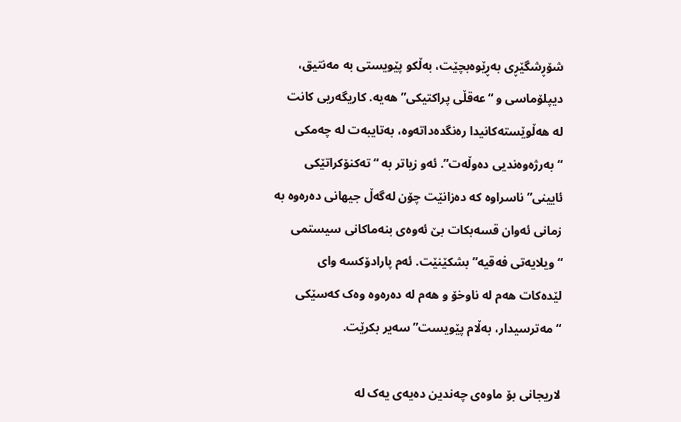شۆڕشگێڕی بەڕێوەبچێت، بەڵکو پێویستی بە مەنتیق، دیپلۆماسی و “عەقڵی پراکتیکی” هەیە. کاریگەریی کانت لە هەڵوێستەکانیدا رەنگدەداتەوە، بەتایبەت لە چەمکی “بەرژەوەندیی دەوڵەت”. ئەو زیاتر بە “تەکنۆکراتێکی ئایینی” ناسراوە کە دەزانێت چۆن لەگەڵ جیهانی دەرەوە بە زمانی ئەوان قسەبکات بێ ئەوەی بنەماکانی سیستمی “ویلایەتی فەقیه” بشکێنێت. ئەم پارادۆکسە وای لێدەکات هەم لە ناوخۆ و هەم لە دەرەوە وەک کەسێکی “مەترسیدار، بەڵام پێویست” سەیر بکرێت.

لاریجانی بۆ ماوەی چەندین دەیەی یەک لە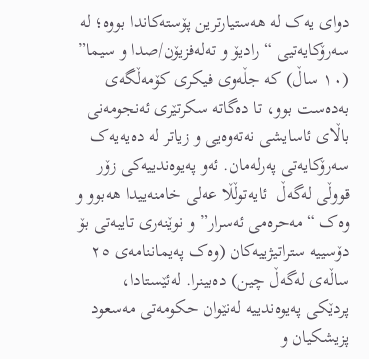دوای یەک لە هەستیارترین پۆستەکاندا بووە؛ لە سەرۆکایەتیی “رادیۆ و تەلەفزیۆن/صدا و سیما” (١٠ ساڵ) کە جڵەوی فیکری کۆمەڵگەی بەدەست بوو، تا دەگاتە سکرتێری ئەنجومەنی باڵای ئاسایشی نەتەوەیی و زیاتر لە دەیەیەک سەرۆکایەتی پەرلەمان. ئەو پەیوەندییەکی زۆر قووڵی لەگەڵ  ئایەتوڵڵا عەلی خامنەییدا هەبوو و وەک “مەحرەمی ئەسرار” و نوێنەری تایبەتی بۆ دۆسییە ستراتیژییەکان (وەک پەیماننامەی ٢٥ ساڵەی لەگەڵ چین) دەبینرا. لەئێستادا، پردێکی پەیوەندییە لەنێوان حکومەتی مەسعود پزیشکیان و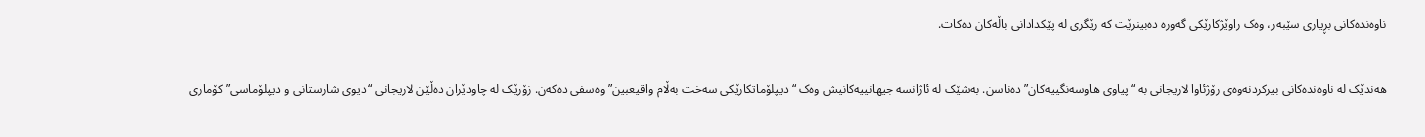ناوەندەکانی بڕیاری سێبەر، وەک راوێژکارێکی گەورە دەبینرێت کە رێگری لە پێکدادانی باڵەکان دەکات.

هەندێک لە ناوەندەکانی بیرکردنەوەی رۆژئاوا لاریجانی بە “پیاوی هاوسەنگییەکان” دەناسن. بەشێک لە ئاژانسە جیهانییەکانیش وەک “دیپلۆماتکارێکی سەخت بەڵام واقیعبین” وەسفی دەکەن. زۆرێک لە چاودێران دەڵێن لاریجانی “دیوی شارستانی و دیپلۆماسی” کۆماری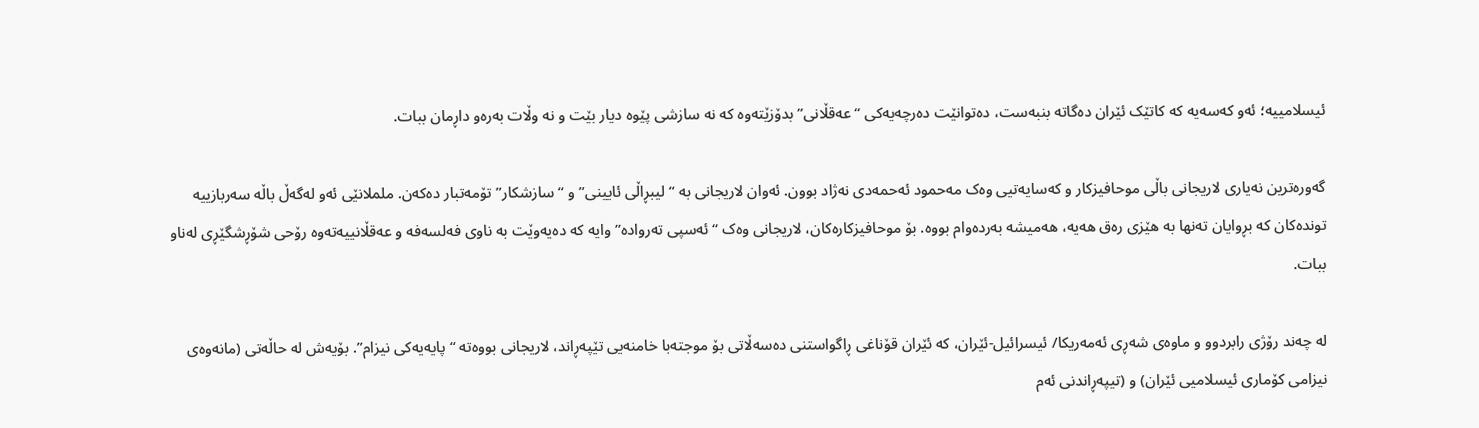ئیسلامییە؛ ئەو کەسەیە کە کاتێک ئێران دەگاتە بنبەست، دەتوانێت دەرچەیەکی “عەقڵانی” بدۆزێتەوە کە نە سازشی پێوە دیار بێت و نە وڵات بەرەو داڕمان ببات.

گەورەترین نەیاری لاریجانی باڵی موحافیزکار و کەسایەتیی وەک مەحمود ئەحمەدی نەژاد بوون. ئەوان لاریجانی بە “لیبڕاڵی ئایینی” و “سازشکار” تۆمەتبار دەکەن. ململانێی ئەو لەگەڵ باڵە سەربازییە توندەکان کە بڕوایان تەنها بە هێزی رەق هەیە، هەمیشە بەردەوام بووە. بۆ موحافیزکارەکان، لاریجانی وەک “ئەسپی تەروادە” وایە کە دەیەوێت بە ناوی فەلسەفە و عەقڵانییەتەوە رۆحی شۆڕشگێڕی لەناو ببات.

لە چەند رۆژی رابردوو و ماوەی شەڕی ئەمەریکا/ ئیسرائیل-ئێران، کە ئێران قۆناغی ڕاگواستنی دەسەڵاتی بۆ موجتەبا خامنەیی تێپەڕاند، لاریجانی بووەتە “پایەیەکی نیزام”. بۆیەش لە حاڵەتی (مانەوەی نیزامی کۆماری ئیسلامیی ئێران) و (تيپەڕاندنی ئەم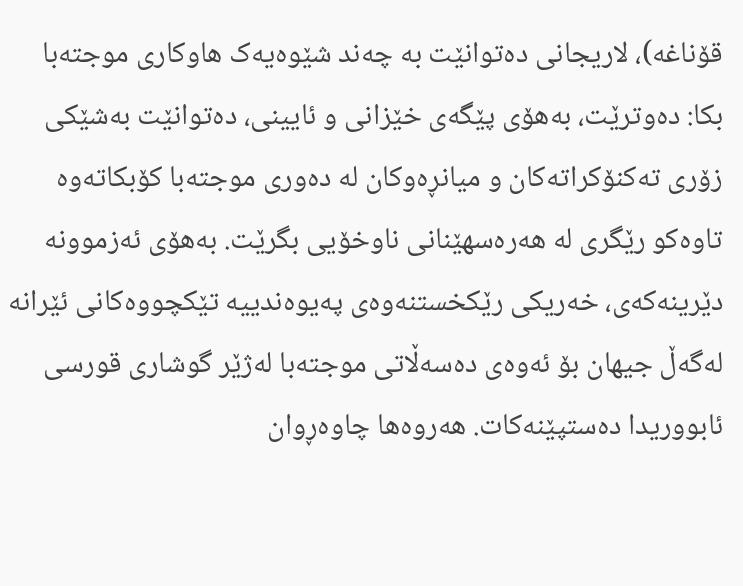قۆناغە)، لاریجانی دەتوانێت بە چەند شێوەیەک هاوکاری موجتەبا بکا: دەوترێت، بەهۆی پێگەی خێزانی و ئایینی، دەتوانێت بەشێکی زۆری تەکنۆکراتەکان و میانڕەوکان لە دەوری موجتەبا کۆبکاتەوە تاوەکو رێگری لە هەرەسهێنانی ناوخۆیی بگرێت. بەهۆی ئەزموونە دێرینەکەی، خەریکی رێکخستنەوەی پەیوەندییە تێکچووەکانی ئێرانە لەگەڵ جیهان بۆ ئەوەی دەسەڵاتی موجتەبا لەژێر گوشاری قورسی ئابووریدا دەستپێنەکات. هەروەها چاوەڕوان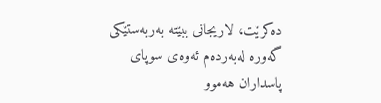دەکرێت، لاریجانی ببێتە بەربەستێکی گەورە لەبەردەم ئەوەی سوپای پاسداران هەموو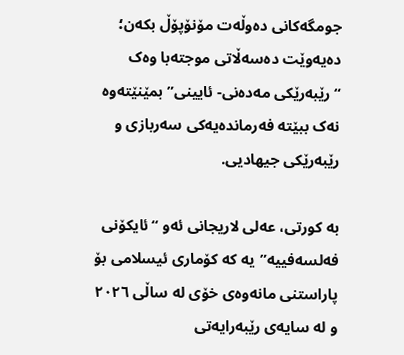جومگەکانی دەوڵەت مۆنۆپۆڵ بکەن؛ دەیەوێت دەسەڵاتی موجتەبا وەک “رێبەرێکی مەدەنی- ئایینی” بمێنێتەوە نەک ببێتە فەرماندەیەکی سەربازی و رێبەرێکی جیهادیی.

بە کورتی، عەلی لاریجانی ئەو “ئایکۆنی فەلسەفییە”یە کە کۆماری ئیسلامی بۆ پاراستنی مانەوەی خۆی لە ساڵی ٢٠٢٦ و لە سایەی رێبەرایەتی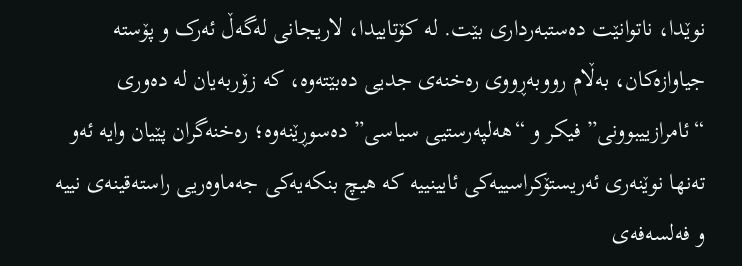نوێدا، ناتوانێت دەستبەرداری بێت. لە کۆتاییدا، لاریجانی لەگەڵ ئەرک و پۆستە جیاوازەکان، بەڵام رووبەڕووی رەخنەی جدیی دەبێتەوە، کە زۆربەیان لە دەوری “ئامرازییبوونی” فیکر و “هەلپەرستیی سیاسی” دەسوڕێنەوە؛ رەخنەگران پێیان وایە ئەو تەنها نوێنەری ئەریستۆکراسییەکی ئایینییە کە هیچ بنکەیەکی جەماوەریی راستەقینەی نییە و فەلسەفەی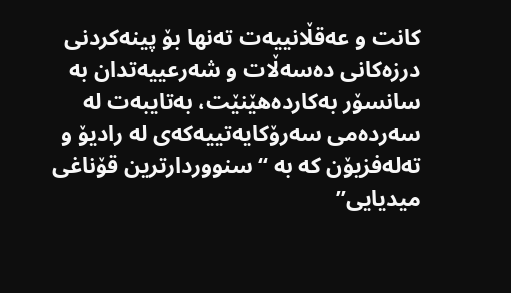کانت و عەقڵانییەت تەنها بۆ پینەکردنی درزەکانی دەسەڵات و شەرعییەتدان بە سانسۆر بەکاردەهێنێت، بەتایبەت لە سەردەمی سەرۆکایەتییەکەی لە رادیۆ و تەلەفزیۆن کە بە “سنووردارترین قۆناغی میدیایی”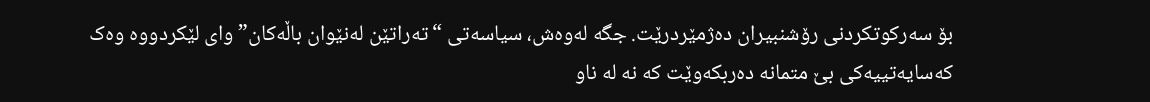بۆ سەرکوتکردنی رۆشنبیران دەژمێردرێت. جگە لەوەش، سیاسەتی “تەراتێن لەنێوان باڵەکان” وای لێکردووە وەک کەسایەتییەکی بێ متمانە دەربکەوێت کە نە لە ناو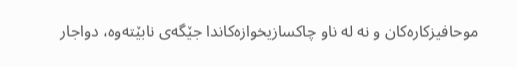موحافیزکارەکان و نە لە ناو چاکسازیخوازەکاندا جێگەی نابێتەوە، دواجار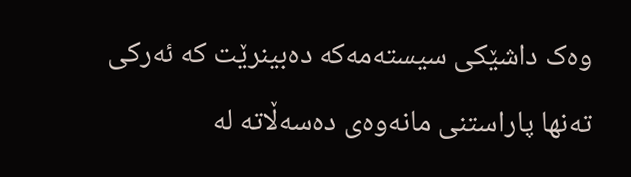وەک داشێکی سیستەمەکە دەبینرێت کە ئەرکی تەنها پاراستنی مانەوەی دەسەڵاتە لە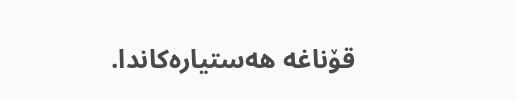قۆناغە هەستیارەکاندا.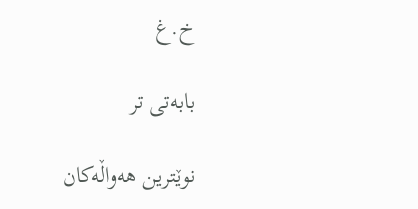خ.غ

بابەتی تر

نوێترین هەواڵەکان